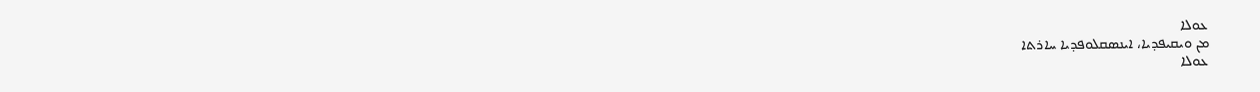ܥܘܠܐ
ܡܢ ܘܝܩܝܦܕܝܐ، ܐܝܢܣܩܠܘܦܕܝܐ ܚܐܪܬܐ
ܥܘܠܐ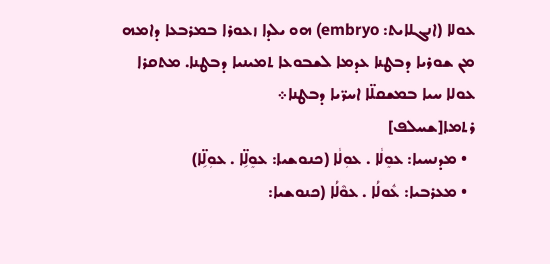ܥܘܠܐ (ܐܢܓܠܐܝܬ: embryo) ܗܘ ܝܠܕܐ ܙܥܘܪܐ ܒܡܪܒܥܐ ܕܐܡܗ ܡܢ ܫܘܪܝܐ ܕܒܛܢܐ ܥܕܡܐ ܠܫܒܘܥܐ ܬܡܝܢܝܐ ܕܒܛܢܐ. ܡܬܩܪܐ ܥܘܠܐ ܚܝܐ ܒܡܫܩܠ̈ܐ ܐܚܪ̈ܝܐ ܕܒܛܢܐ܀
ܪܬܡܐ[ܫܚܠܦ]
  • ܡܕܢܚܝܐ: ܥܘܸܠܵܐ . ܥܘܼܠܵܐ (ܟܢܘܫܝܐ: ܥܘܸܠܹ̈ܐ . ܥܘܼܠܹ̈ܐ)
  • ܡܥܪܒܝܐ: ܥܽܘܠܳܐ . ܥܘܶܠܳܐ (ܟܢܘܫܝܐ: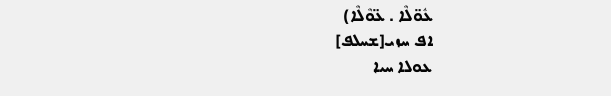ܥܽܘ̈ܠܶܐ . ܥ̈ܘܶܠܶܐ)
ܐܦ ܚܙܝ[ܫܚܠܦ]
ܥܘܠܐ ܚܝܐ